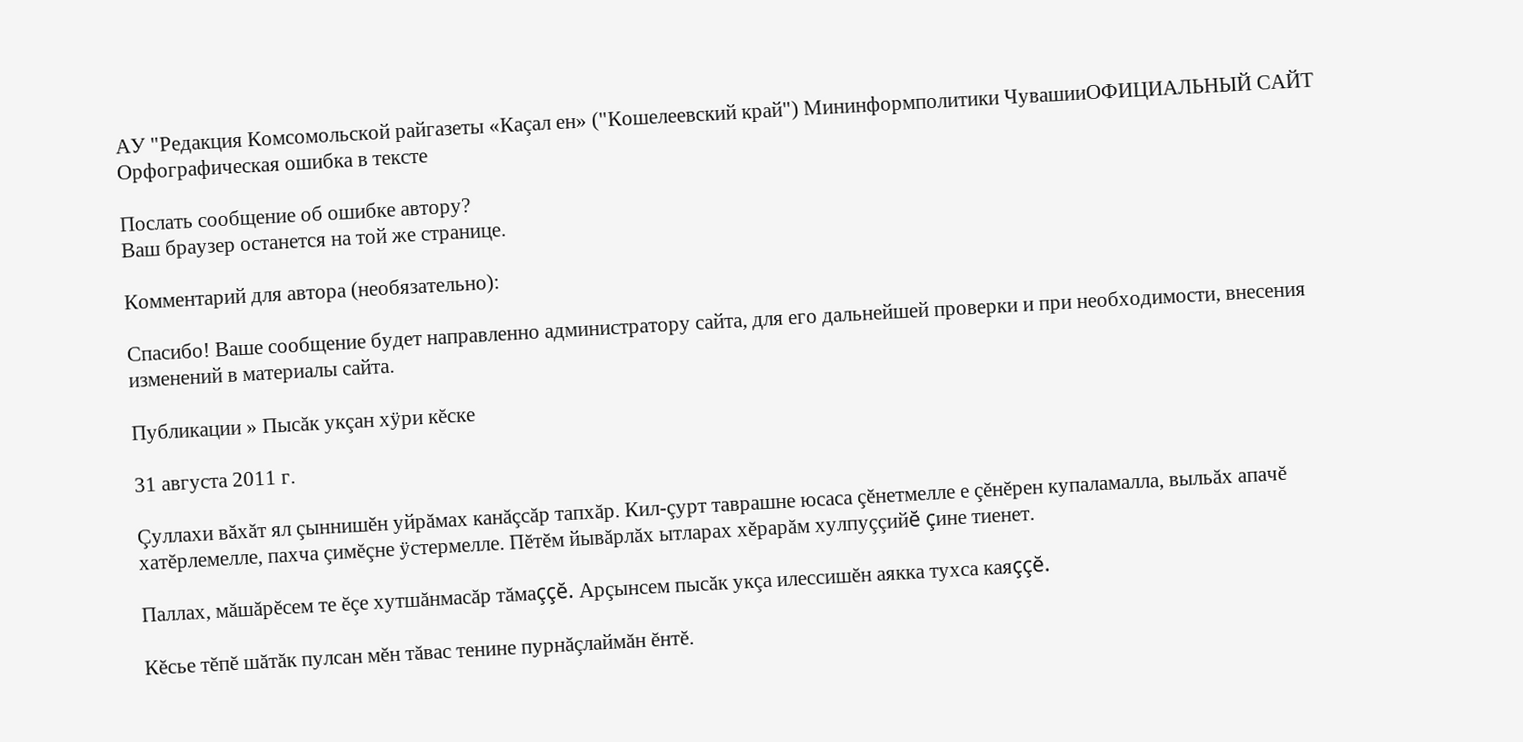АУ "Редакция Комсомольской райгазеты «Каçал ен» ("Кошелеевский край") Мининформполитики ЧувашииОФИЦИАЛЬНЫЙ САЙТ
Орфографическая ошибка в тексте

Послать сообщение об ошибке автору?
Ваш браузер останется на той же странице.

Комментарий для автора (необязательно):

Спасибо! Ваше сообщение будет направленно администратору сайта, для его дальнейшей проверки и при необходимости, внесения изменений в материалы сайта.

Публикации » Пысăк укçан хÿри кĕске

31 августа 2011 г.

Çуллахи вăхăт ял çыннишĕн уйрăмах канăçсăр тапхăр. Кил-çурт таврашне юсаса çĕнетмелле е çĕнĕрен купаламалла, выльăх апачĕ хатĕрлемелле, пахча çимĕçне ÿстермелле. Пĕтĕм йывăрлăх ытларах хĕрарăм хулпуççийĕ çине тиенет.

Паллах, мăшăрĕсем те ĕçе хутшăнмасăр тăмаççĕ. Арçынсем пысăк укçа илессишĕн аякка тухса каяççĕ.

Кĕсье тĕпĕ шăтăк пулсан мĕн тăвас тенине пурнăçлаймăн ĕнтĕ.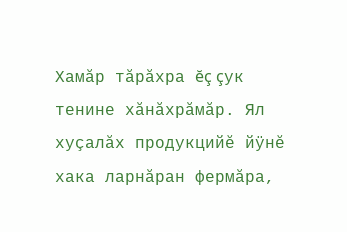Хамăр тăрăхра ĕç çук тенине хăнăхрăмăр. Ял хуçалăх продукцийĕ йÿнĕ хака ларнăран фермăра,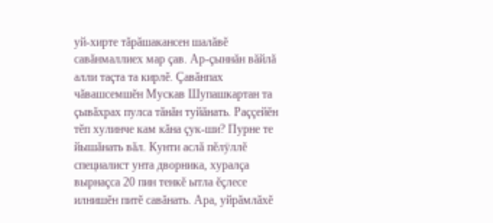уй-хирте тăрăшакансен шалăвĕ савăнмаллиех мар çав. Ар-çыннăн вăйлă алли таçта та кирлĕ. Çавăнпах чăвашсемшĕн Мускав Шупашкартан та çывăхрах пулса тăнăн туйăнать. Раççейĕн тĕп хулинче кам кăна çук-ши? Пурне те йышăнать вăл. Кунти аслă пĕлÿллĕ специалист унта дворника, хуралçа вырнаçса 20 пин тенкĕ ытла ĕçлесе илнишĕн питĕ савăнать. Ара, уйрăмлăхĕ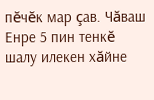пĕчĕк мар çав. Чăваш Енре 5 пин тенкĕ шалу илекен хăйне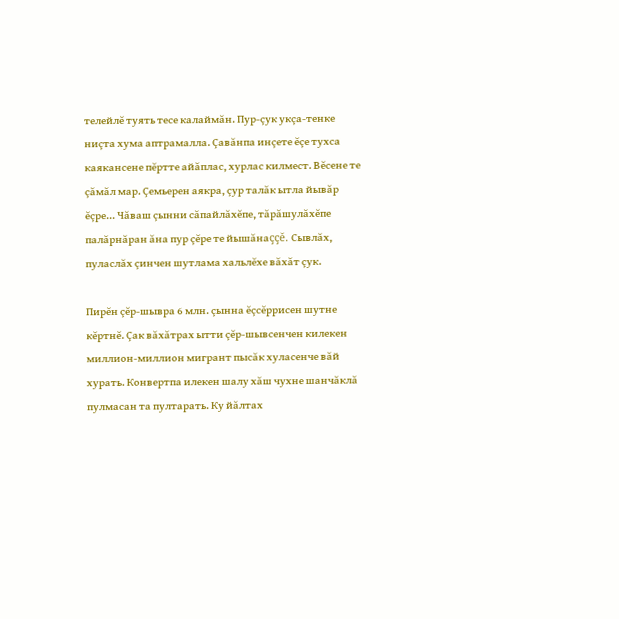телейлĕ туять тесе калаймăн. Пур-çук укçа-тенке ниçта хума аптрамалла. Çавăнпа инçете ĕçе тухса каякансене пĕртте айăплас, хурлас килмест. Вĕсене те çăмăл мар. Çемьерен аякра, çур талăк ытла йывăр ĕçре... Чăваш çынни сăпайлăхĕпе, тăрăшулăхĕпе палăрнăран ăна пур çĕре те йышăнаççĕ. Сывлăх, пуласлăх çинчен шутлама хальлĕхе вăхăт çук.

Пирĕн çĕр-шывра 6 млн. çынна ĕçсĕррисен шутне кĕртнĕ. Çак вăхăтрах ытти çĕр-шывсенчен килекен миллион-миллион мигрант пысăк хуласенче вăй хурать. Конвертпа илекен шалу хăш чухне шанчăклă пулмасан та пултарать. Ку йăлтах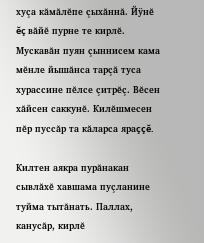хуçа кăмăлĕпе çыхăннă. Йÿнĕ ĕç вăйĕ пурне те кирлĕ. Мускавăн пуян çыннисем кама мĕнле йышăнса тарçă туса хурассине пĕлсе çитрĕç. Вĕсен хăйсен саккунĕ. Килĕшмесен пĕр пуссăр та кăларса яраççĕ.

Килтен аякра пурăнакан сывлăхĕ хавшама пуçланине туйма тытăнать. Паллах, канусăр, кирлĕ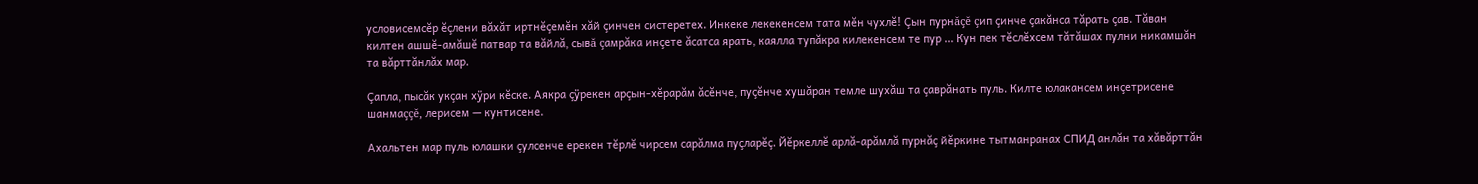условисемсĕр ĕçлени вăхăт иртнĕçемĕн хăй çинчен систеретех. Инкеке лекекенсем тата мĕн чухлĕ! Çын пурнăçĕ çип çинче çакăнса тăрать çав. Тăван килтен ашшĕ-амăшĕ патвар та вăйлă, сывă çамрăка инçете ăсатса ярать, каялла тупăкра килекенсем те пур ... Кун пек тĕслĕхсем тăтăшах пулни никамшăн та вăрттăнлăх мар.

Çапла, пысăк укçан хÿри кĕске. Аякра çÿрекен арçын-хĕрарăм ăсĕнче, пуçĕнче хушăран темле шухăш та çаврăнать пуль. Килте юлакансем инçетрисене шанмаççĕ, лерисем — кунтисене.

Ахальтен мар пуль юлашки çулсенче ерекен тĕрлĕ чирсем сарăлма пуçларĕç. Йĕркеллĕ арлă-арăмлă пурнăç йĕркине тытманранах СПИД анлăн та хăвăрттăн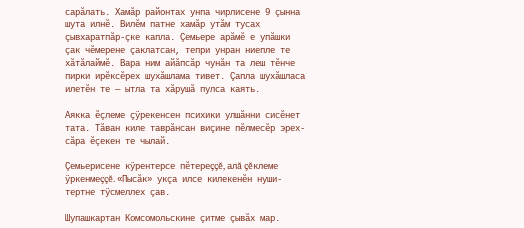сарăлать. Хамăр районтах унпа чирлисене 9 çынна шута илнĕ. Вилĕм патне хамăр утăм тусах çывхаратпăр-çке капла. Çемьере арăмĕ е упăшки çак чĕмерене çаклатсан, тепри унран ниепле те хăтăлаймĕ. Вара ним айăпсăр чунăн та леш тĕнче пирки ирĕксĕрех шухăшлама тивет. Çапла шухăшласа илетĕн те — ытла та хăрушă пулса каять.

Аякка ĕçлеме çÿрекенсен психики улшăнни сисĕнет тата. Тăван киле таврăнсан виçине пĕлмесĕр эрех-сăра ĕçекен те чылай.

Çемьерисене кÿрентерсе пĕтереççĕ, алă çĕклеме ÿркенмеççĕ. «Пысăк» укçа илсе килекенĕн нуши-тертне тÿсмеллех çав.

Шупашкартан Комсомольскине çитме çывăх мар.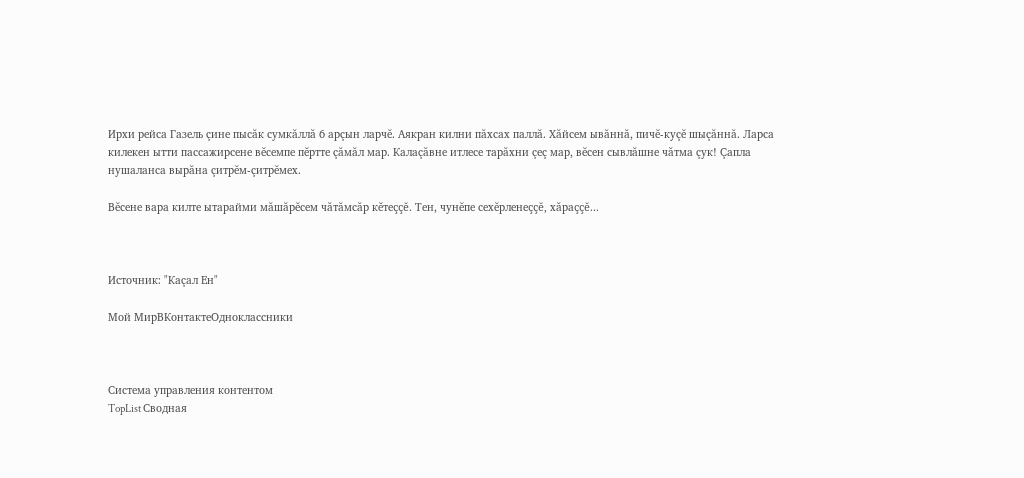Ирхи рейса Газель çине пысăк сумкăллă 6 арçын ларчĕ. Аякран килни пăхсах паллă. Хăйсем ывăннă, пичĕ-куçĕ шыçăннă. Ларса килекен ытти пассажирсене вĕсемпе пĕртте çăмăл мар. Калаçăвне итлесе тарăхни çеç мар, вĕсен сывлăшне чăтма çук! Çапла нушаланса вырăна çитрĕм-çитрĕмех.

Вĕсене вара килте ытарайми мăшăрĕсем чăтăмсăр кĕтеççĕ. Тен, чунĕпе сехĕрленеççĕ, хăраççĕ...



Источник: "Каçал Ен"

Мой МирВКонтактеОдноклассники



Система управления контентом
TopList Сводная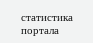статистика портала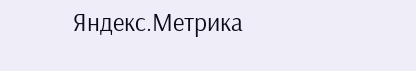Яндекс.Метрика